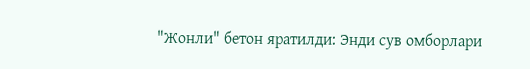"Жонли" бетон яратилди: Энди сув омборлари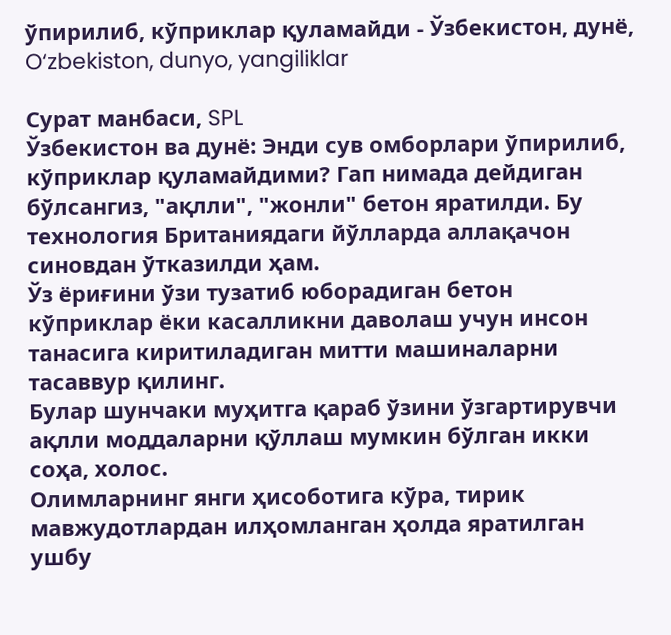ўпирилиб, кўприклар қуламайди - Ўзбекистон, дунё, O‘zbekiston, dunyo, yangiliklar

Сурат манбаси, SPL
Ўзбекистон ва дунё: Энди сув омборлари ўпирилиб, кўприклар қуламайдими? Гап нимада дейдиган бўлсангиз, "ақлли", "жонли" бетон яратилди. Бу технология Британиядаги йўлларда аллақачон синовдан ўтказилди ҳам.
Ўз ёриғини ўзи тузатиб юборадиган бетон кўприклар ёки касалликни даволаш учун инсон танасига киритиладиган митти машиналарни тасаввур қилинг.
Булар шунчаки муҳитга қараб ўзини ўзгартирувчи ақлли моддаларни қўллаш мумкин бўлган икки соҳа, холос.
Олимларнинг янги ҳисоботига кўра, тирик мавжудотлардан илҳомланган ҳолда яратилган ушбу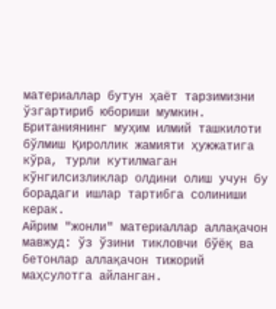материаллар бутун ҳаёт тарзимизни ўзгартириб юбориши мумкин.
Британиянинг муҳим илмий ташкилоти бўлмиш Қироллик жамияти ҳужжатига кўра, турли кутилмаган кўнгилсизликлар олдини олиш учун бу борадаги ишлар тартибга солиниши керак.
Айрим "жонли" материаллар аллақачон мавжуд: ўз ўзини тикловчи бўёқ ва бетонлар аллақачон тижорий маҳсулотга айланган.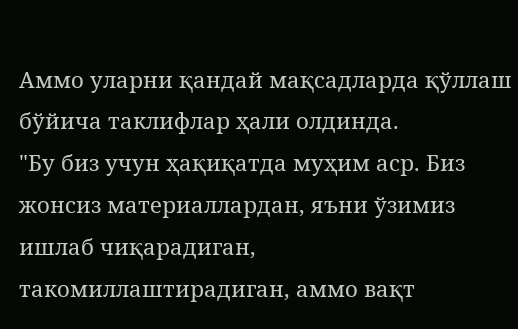Аммо уларни қандай мақсадларда қўллаш бўйича таклифлар ҳали олдинда.
"Бу биз учун ҳақиқатда муҳим аср. Биз жонсиз материаллардан, яъни ўзимиз ишлаб чиқарадиган, такомиллаштирадиган, аммо вақт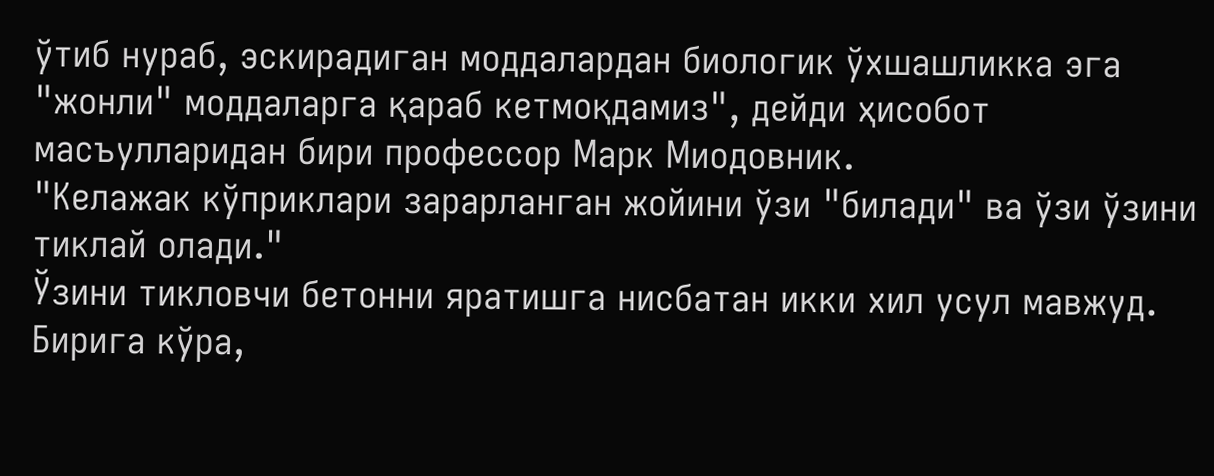ўтиб нураб, эскирадиган моддалардан биологик ўхшашликка эга "жонли" моддаларга қараб кетмоқдамиз", дейди ҳисобот масъулларидан бири профессор Марк Миодовник.
"Келажак кўприклари зарарланган жойини ўзи "билади" ва ўзи ўзини тиклай олади."
Ўзини тикловчи бетонни яратишга нисбатан икки хил усул мавжуд. Бирига кўра,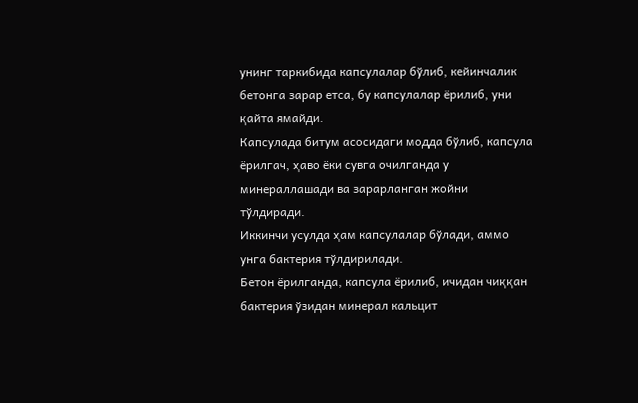унинг таркибида капсулалар бўлиб, кейинчалик бетонга зарар етса, бу капсулалар ёрилиб, уни қайта ямайди.
Капсулада битум асосидаги модда бўлиб, капсула ёрилгач, ҳаво ёки сувга очилганда у минераллашади ва зарарланган жойни тўлдиради.
Иккинчи усулда ҳам капсулалар бўлади, аммо унга бактерия тўлдирилади.
Бетон ёрилганда, капсула ёрилиб, ичидан чиққан бактерия ўзидан минерал кальцит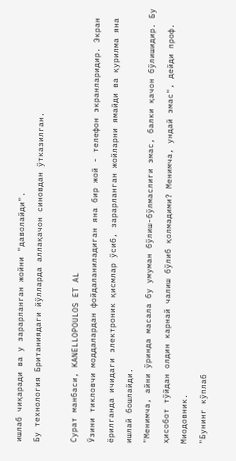ишлаб чиқаради ва у зарарланган жойни "даволайди".
Бу технология Британиядаги йўлларда аллақачон синовдан ўтказилган.

Сурат манбаси, KANELLOPOULOS ET AL
Ўзини тикловчи моддалардан фойдаланиладиган яна бир жой - телефон экранларидир. Экран ёрилганда ичидаги электроник қисмлар ўсиб, зарарланган жойларни ямайди ва қурилма яна ишлай бошлайди.
"Менимча, айни ўринда масала бу умуман бўлиш-бўлмаслиги эмас, балки қачон бўлишидир. Бу ҳисобот тўйдан олдин карнай чалиш бўлиб қолмадими? Менимча, ундай эмас", дейди проф. Миодовник.
"Бунинг кўплаб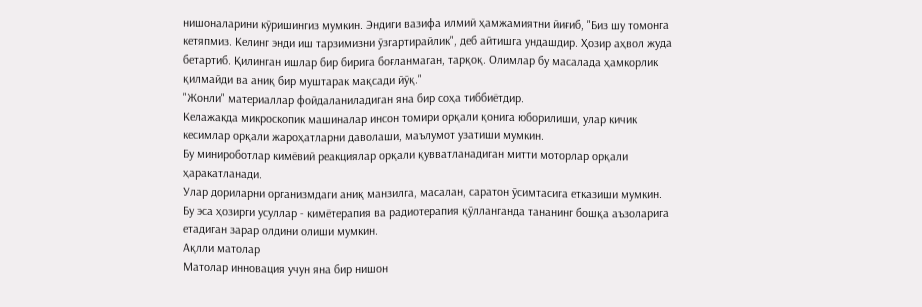нишоналарини кўришингиз мумкин. Эндиги вазифа илмий ҳамжамиятни йиғиб, "Биз шу томонга кетяпмиз. Келинг энди иш тарзимизни ўзгартирайлик", деб айтишга ундашдир. Ҳозир аҳвол жуда бетартиб. Қилинган ишлар бир бирига боғланмаган, тарқоқ. Олимлар бу масалада ҳамкорлик қилмайди ва аниқ бир муштарак мақсади йўқ."
"Жонли" материаллар фойдаланиладиган яна бир соҳа тиббиётдир.
Келажакда микроскопик машиналар инсон томири орқали қонига юборилиши, улар кичик кесимлар орқали жароҳатларни даволаши, маълумот узатиши мумкин.
Бу минироботлар кимёвий реакциялар орқали қувватланадиган митти моторлар орқали ҳаракатланади.
Улар дориларни организмдаги аниқ манзилга, масалан, саратон ўсимтасига етказиши мумкин.
Бу эса ҳозирги усуллар - кимётерапия ва радиотерапия қўлланганда тананинг бошқа аъзоларига етадиган зарар олдини олиши мумкин.
Ақлли матолар
Матолар инновация учун яна бир нишон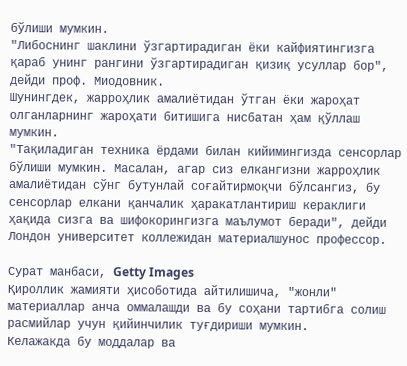бўлиши мумкин.
"Либоснинг шаклини ўзгартирадиган ёки кайфиятингизга қараб унинг рангини ўзгартирадиган қизиқ усуллар бор", дейди проф. Миодовник.
Шунингдек, жарроҳлик амалиётидан ўтган ёки жароҳат олганларнинг жароҳати битишига нисбатан ҳам қўллаш мумкин.
"Тақиладиган техника ёрдами билан кийимингизда сенсорлар бўлиши мумкин. Масалан, агар сиз елкангизни жарроҳлик амалиётидан сўнг бутунлай соғайтирмоқчи бўлсангиз, бу сенсорлар елкани қанчалик ҳаракатлантириш кераклиги ҳақида сизга ва шифокорингизга маълумот беради", дейди Лондон университет коллежидан материалшунос профессор.

Сурат манбаси, Getty Images
Қироллик жамияти ҳисоботида айтилишича, "жонли" материаллар анча оммалашди ва бу соҳани тартибга солиш расмийлар учун қийинчилик туғдириши мумкин.
Келажакда бу моддалар ва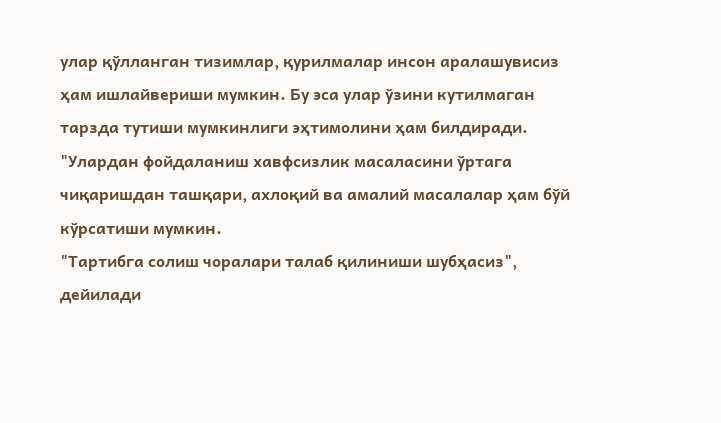улар қўлланган тизимлар, қурилмалар инсон аралашувисиз ҳам ишлайвериши мумкин. Бу эса улар ўзини кутилмаган тарзда тутиши мумкинлиги эҳтимолини ҳам билдиради.
"Улардан фойдаланиш хавфсизлик масаласини ўртага чиқаришдан ташқари, ахлоқий ва амалий масалалар ҳам бўй кўрсатиши мумкин.
"Тартибга солиш чоралари талаб қилиниши шубҳасиз", дейилади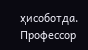ҳисоботда.
Профессор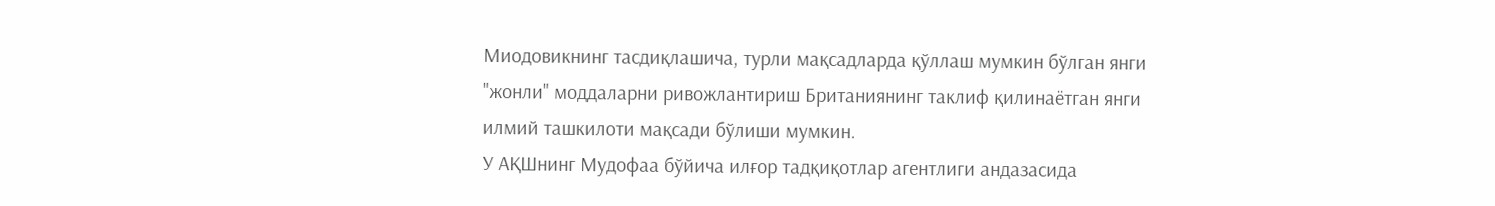Миодовикнинг тасдиқлашича, турли мақсадларда қўллаш мумкин бўлган янги "жонли" моддаларни ривожлантириш Британиянинг таклиф қилинаётган янги илмий ташкилоти мақсади бўлиши мумкин.
У АҚШнинг Мудофаа бўйича илғор тадқиқотлар агентлиги андазасида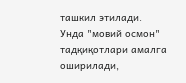ташкил этилади.
Унда "мовий осмон" тадқиқотлари амалга оширилади,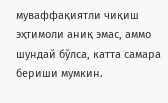муваффақиятли чиқиш эҳтимоли аниқ эмас, аммо шундай бўлса, катта самара бериши мумкин.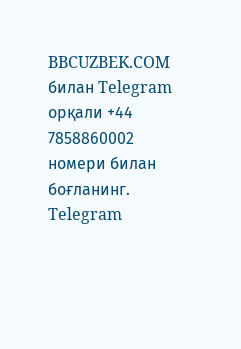BBCUZBEK.COM билан Telegram орқали +44 7858860002 номери билан боғланинг.
Telegram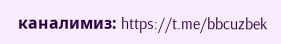каналимиз: https://t.me/bbcuzbek